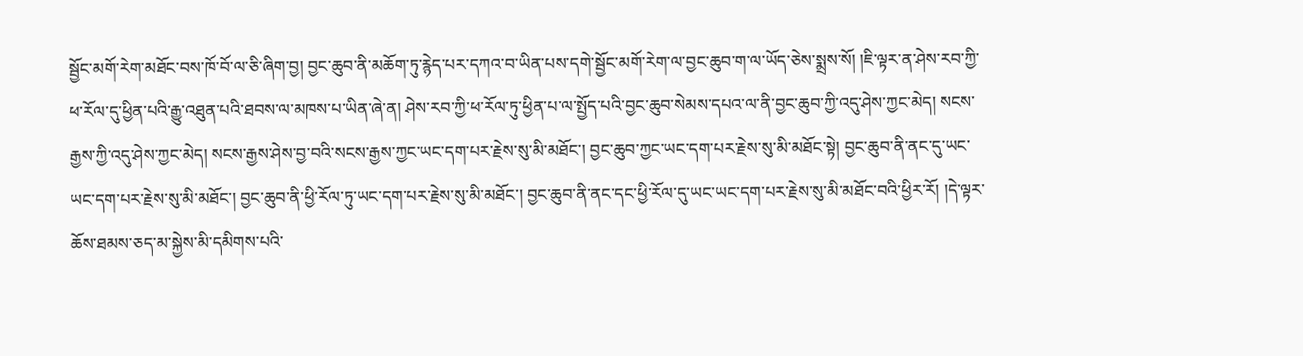སྦྱོང་མགོ་རེག་མཐོང་བས་ཁོ་བོ་ལ་ཅི་ཞིག་བྱ། བྱང་ཆུབ་ནི་མཆོག་ཏུ་རྙེད་པར་དཀའ་བ་ཡིན་པས་དགེ་སྦྱོང་མགོ་རེག་ལ་བྱང་ཆུབ་ག་ལ་ཡོད་ཅེས་སྨྲས་སོ། །ཇི་ལྟར་ན་ཤེས་རབ་ཀྱི་ཕ་རོལ་དུ་ཕྱིན་པའི་རྒྱུ་འཐུན་པའི་ཐབས་ལ་མཁས་པ་ཡིན་ཞེ་ན། ཤེས་རབ་ཀྱི་ཕ་རོལ་ཏུ་ཕྱིན་པ་ལ་སྤྱོད་པའི་བྱང་ཆུབ་སེམས་དཔའ་ལ་ནི་བྱང་ཆུབ་ཀྱི་འདུ་ཤེས་ཀྱང་མེད། སངས་རྒྱས་ཀྱི་འདུ་ཤེས་ཀྱང་མེད། སངས་རྒྱས་ཤེས་བྱ་བའི་སངས་རྒྱས་ཀྱང་ཡང་དག་པར་རྗེས་སུ་མི་མཐོང་། བྱང་ཆུབ་ཀྱང་ཡང་དག་པར་རྗེས་སུ་མི་མཐོང་སྟེ། བྱང་ཆུབ་ནི་ནང་དུ་ཡང་ཡང་དག་པར་རྗེས་སུ་མི་མཐོང་། བྱང་ཆུབ་ནི་ཕྱི་རོལ་ཏུ་ཡང་དག་པར་རྗེས་སུ་མི་མཐོང་། བྱང་ཆུབ་ནི་ནང་དང་ཕྱི་རོལ་དུ་ཡང་ཡང་དག་པར་རྗེས་སུ་མི་མཐོང་བའི་ཕྱིར་རོ། །དེ་ལྟར་ཆོས་ཐམས་ཅད་མ་སྐྱེས་མི་དམིགས་པའི་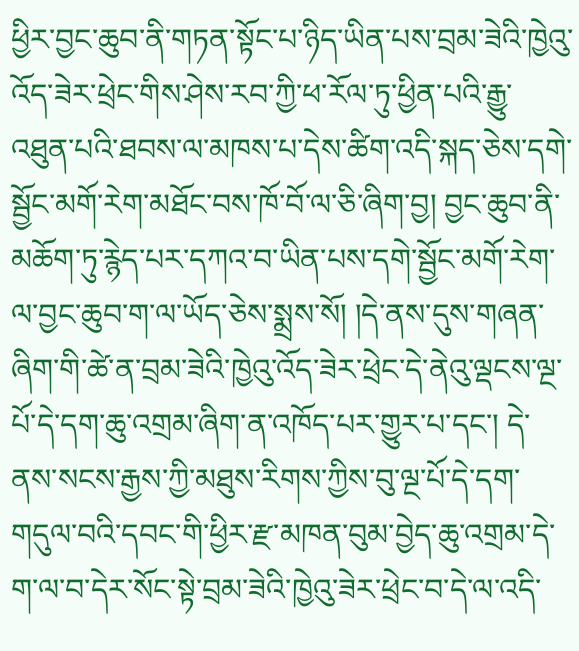ཕྱིར་བྱང་ཆུབ་ནི་གཏན་སྟོང་པ་ཉིད་ཡིན་པས་བྲམ་ཟེའི་ཁྱེའུ་འོད་ཟེར་ཕྲེང་གིས་ཤེས་རབ་ཀྱི་ཕ་རོལ་ཏུ་ཕྱིན་པའི་རྒྱུ་འཐུན་པའི་ཐབས་ལ་མཁས་པ་དེས་ཚིག་འདི་སྐད་ཅེས་དགེ་སྦྱོང་མགོ་རེག་མཐོང་བས་ཁོ་བོ་ལ་ཅི་ཞིག་བྱ། བྱང་ཆུབ་ནི་མཆོག་ཏུ་རྙེད་པར་དཀའ་བ་ཡིན་པས་དགེ་སྦྱོང་མགོ་རེག་ལ་བྱང་ཆུབ་ག་ལ་ཡོད་ཅེས་སྨྲས་སོ། །དེ་ནས་དུས་གཞན་ཞིག་གི་ཚེ་ན་བྲམ་ཟེའི་ཁྱེའུ་འོད་ཟེར་ཕྲེང་དེ་ནེའུ་ལྡངས་ལྔ་པོ་དེ་དག་ཆུ་འགྲམ་ཞིག་ན་འཁོད་པར་གྱུར་པ་དང་། དེ་ནས་སངས་རྒྱས་ཀྱི་མཐུས་རིགས་ཀྱིས་བུ་ལྔ་པོ་དེ་དག་གདུལ་བའི་དབང་གི་ཕྱིར་རྫ་མཁན་བུམ་བྱེད་ཆུ་འགྲམ་དེ་ག་ལ་བ་དེར་སོང་སྟེ་བྲམ་ཟེའི་ཁྱེའུ་ཟེར་ཕྲེང་བ་དེ་ལ་འདི་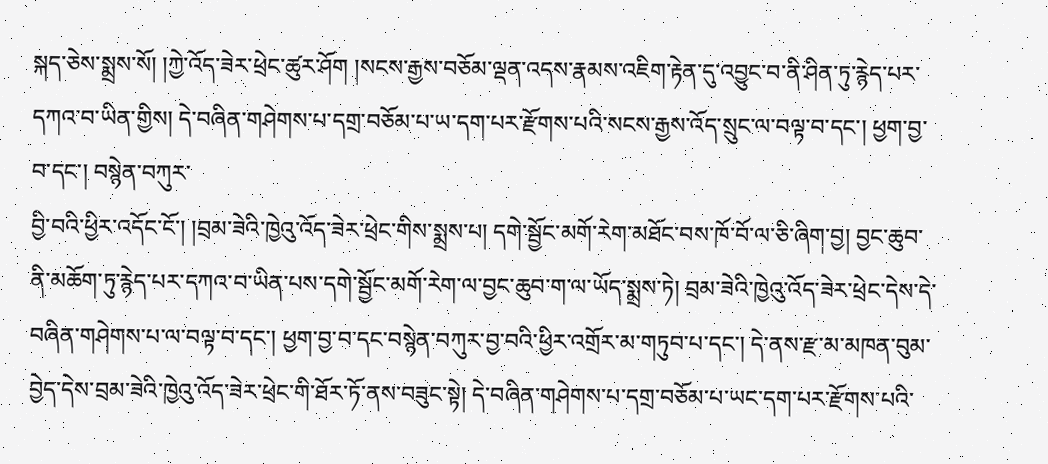སྐད་ཅེས་སྨྲས་སོ། །ཀྱེ་འོད་ཟེར་ཕྲེང་ཚུར་ཤོག །སངས་རྒྱས་བཅོམ་ལྡན་འདས་རྣམས་འཇིག་རྟེན་དུ་འབྱུང་བ་ནི་ཤིན་ཏུ་རྙེད་པར་དཀའ་བ་ཡིན་གྱིས། དེ་བཞིན་གཤེགས་པ་དགྲ་བཅོམ་པ་ཡ་དག་པར་རྫོགས་པའི་སངས་རྒྱས་འོད་སྲུང་ལ་བལྟ་བ་དང་། ཕྱག་བྱ་བ་དང་། བསྙེན་བཀུར་
བྱི་བའི་ཕྱིར་འདོང་ངོ་། །བྲམ་ཟེའི་ཁྱེའུ་འོད་ཟེར་ཕྲེང་གིས་སྨྲས་པ། དགེ་སྦྱོང་མགོ་རེག་མཐོང་བས་ཁོ་བོ་ལ་ཅི་ཞིག་བྱ། བྱང་ཆུབ་ནི་མཆོག་ཏུ་རྙེད་པར་དཀའ་བ་ཡིན་པས་དགེ་སྦྱོང་མགོ་རེག་ལ་བྱང་ཆུབ་ག་ལ་ཡོད་སྨྲས་ཏེ། བྲམ་ཟེའི་ཁྱེའུ་འོད་ཟེར་ཕྲེང་དེས་དེ་བཞིན་གཤེགས་པ་ལ་བལྟ་བ་དང་། ཕྱག་བྱ་བ་དང་བསྙེན་བཀུར་བྱ་བའི་ཕྱིར་འགྲོར་མ་གཏུབ་པ་དང་། དེ་ནས་རྫ་མ་མཁན་བུམ་བྱེད་དེས་བྲམ་ཟེའི་ཁྱེའུ་འོད་ཟེར་ཕྲེང་གི་ཐོར་ཏོ་ནས་བཟུང་སྟེ། དེ་བཞིན་གཤེགས་པ་དགྲ་བཅོམ་པ་ཡང་དག་པར་རྫོགས་པའི་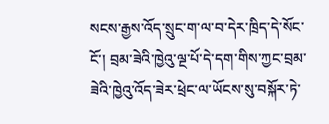སངས་རྒྱས་འོད་སྲུང་ག་ལ་བ་དེར་ཁྲིད་དེ་སོང་ངོ་། བྲམ་ཟེའི་ཁྱེའུ་ལྔ་པོ་དེ་དག་གིས་ཀྱང་བྲམ་ཟེའི་ཁྱེའུ་འོད་ཟེར་ཕྲེང་ལ་ཡོངས་སུ་བསྐོར་ཏེ་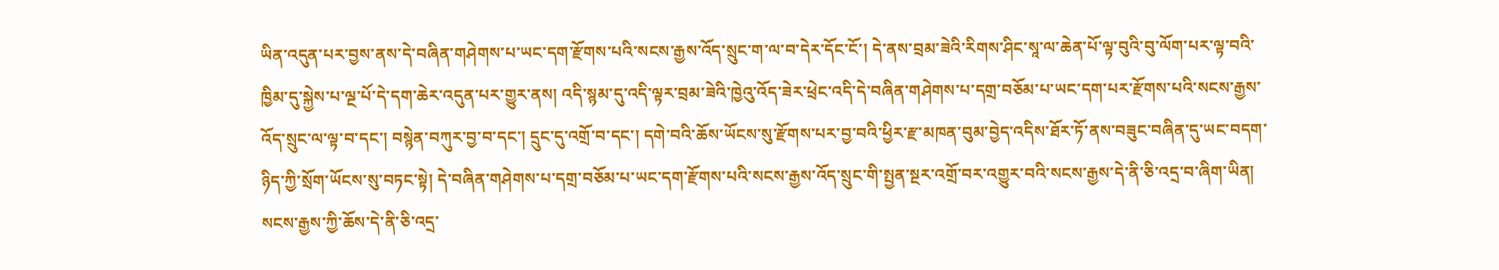ཡིན་འདུན་པར་བྱས་ནས་དེ་བཞིན་གཤེགས་པ་ཡང་དག་རྫོགས་པའི་སངས་རྒྱས་འོད་སྲུང་ག་ལ་བ་དེར་དོང་ངོ་། དེ་ནས་བྲམ་ཟེའི་རིགས་ཤིང་སཱ་ལ་ཆེན་པོ་ལྟ་བུའི་བུ་ལོག་པར་ལྟ་བའི་ཁྱིམ་དུ་སྐྱེས་པ་ལྔ་པོ་དེ་དག་ཆེར་འདུན་པར་གྱུར་ནས། འདི་སྙམ་དུ་འདི་ལྟར་བྲམ་ཟེའི་ཁྱེའུ་འོད་ཟེར་ཕྲེང་འདི་དེ་བཞིན་གཤེགས་པ་དགྲ་བཅོམ་པ་ཡང་དག་པར་རྫོགས་པའི་སངས་རྒྱས་འོད་སྲུང་ལ་ལྟ་བ་དང་། བསྙེན་བཀུར་བྱ་བ་དང་། དྲུང་དུ་འགྲོ་བ་དང་། དགེ་བའི་ཆོས་ཡོངས་སུ་རྫོགས་པར་བྱ་བའི་ཕྱིར་རྫ་མཁན་བུམ་བྱེད་འདིས་ཐོར་ཏོ་ནས་བཟུང་བཞིན་དུ་ཡང་བདག་ཉིད་ཀྱི་སྲོག་ཡོངས་སུ་བཏང་སྟེ། དེ་བཞིན་གཤེགས་པ་དགྲ་བཅོམ་པ་ཡང་དག་རྫོགས་པའི་སངས་རྒྱས་འོད་སྲུང་གི་སྤྱན་སྔར་འགྲོ་བར་འགྱུར་བའི་སངས་རྒྱས་དེ་ནི་ཅི་འདྲ་བ་ཞིག་ཡིན། སངས་རྒྱས་ཀྱི་ཆོས་དེ་ནི་ཅི་འདྲ་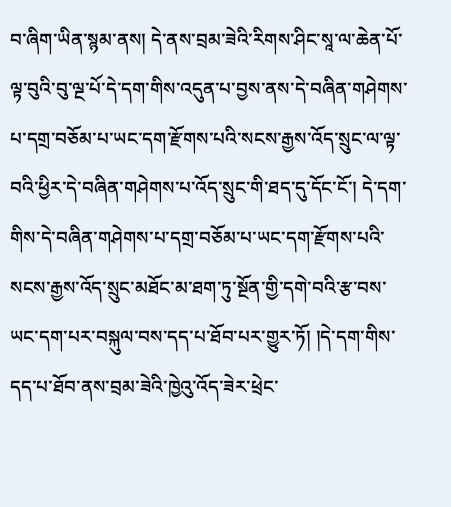བ་ཞིག་ཡིན་སྙམ་ནས། དེ་ནས་བྲམ་ཟེའི་རིགས་ཤིང་སཱ་ལ་ཆེན་པོ་ལྟ་བུའི་བུ་ལྔ་པོ་དེ་དག་གིས་འདུན་པ་བྱས་ནས་དེ་བཞིན་གཤེགས་པ་དགྲ་བཅོམ་པ་ཡང་དག་རྫོགས་པའི་སངས་རྒྱས་འོད་སྲུང་ལ་ལྟ་བའི་ཕྱིར་དེ་བཞིན་གཤེགས་པ་འོད་སྲུང་གི་ཐད་དུ་དོང་ངོ་། དེ་དག་གིས་དེ་བཞིན་གཤེགས་པ་དགྲ་བཅོམ་པ་ཡང་དག་རྫོགས་པའི་སངས་རྒྱས་འོད་སྲུང་མཐོང་མ་ཐག་ཏུ་སྔོན་གྱི་དགེ་བའི་རྩ་བས་ཡང་དག་པར་བསྐུལ་བས་དད་པ་ཐོབ་པར་གྱུར་ཏོ། །དེ་དག་གིས་དད་པ་ཐོབ་ནས་བྲམ་ཟེའི་ཁྱེའུ་འོད་ཟེར་ཕྲེང་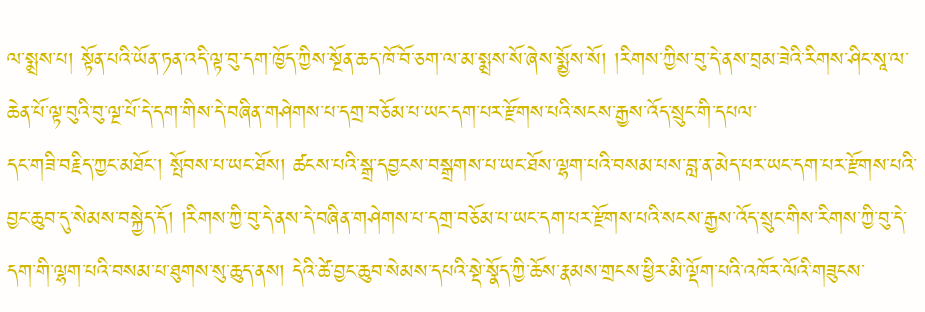ལ་སྨྲས་པ། སྟོན་པའི་ཡོན་ཏན་འདི་ལྟ་བུ་དག་ཁྱོད་ཀྱིས་སྔོན་ཆད་ཁོ་བོ་ཅག་ལ་མ་སྨྲས་སོ་ཞེས་སྨྱོས་སོ། །རིགས་ཀྱིས་བུ་དེ་ནས་བྲམ་ཟེའི་རིགས་ཤིང་སཱ་ལ་ཆེན་པོ་ལྟ་བུའི་བུ་ལྔ་པོ་དེ་དག་གིས་དེ་བཞིན་གཤེགས་པ་དགྲ་བཅོམ་པ་ཡང་དག་པར་རྫོགས་པའི་སངས་རྒྱས་འོད་སྲུང་གི་དཔལ་
དང་གཟི་བརྗིད་ཀྱང་མཐོང་། སྤོབས་པ་ཡང་ཐོས། ཚངས་པའི་སྒྲ་དབྱངས་བསྒྲགས་པ་ཡང་ཐོས་ལྷག་པའི་བསམ་པས་བླ་ན་མེད་པར་ཡང་དག་པར་རྫོགས་པའི་བྱང་ཆུབ་དུ་སེམས་བསྐྱེད་དོ། །རིགས་ཀྱི་བུ་དེ་ནས་དེ་བཞིན་གཤེགས་པ་དགྲ་བཅོམ་པ་ཡང་དག་པར་རྫོགས་པའི་སངས་རྒྱས་འོད་སྲུང་གིས་རིགས་ཀྱི་བུ་དེ་དག་གི་ལྷག་པའི་བསམ་པ་ཐུགས་སུ་ཆུད་ནས། དེའི་ཚེ་བྱང་ཆུབ་སེམས་དཔའི་སྡེ་སྣོད་ཀྱི་ཆོས་རྣམས་གྲངས་ཕྱིར་མི་ལྡོག་པའི་འཁོར་ལོའི་གཟུངས་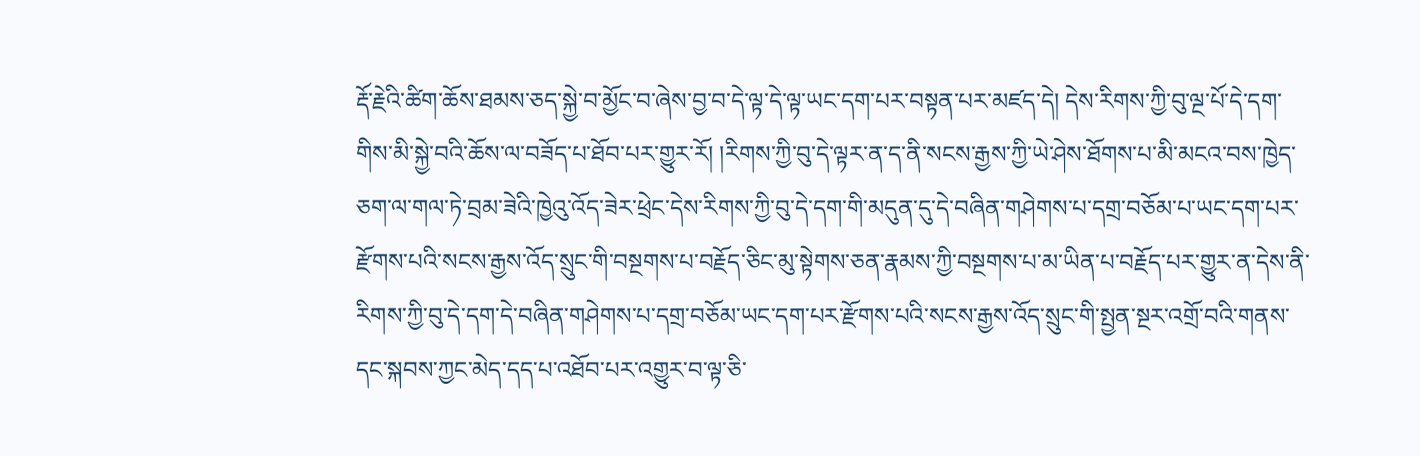རྡོ་རྗེའི་ཚིག་ཆོས་ཐམས་ཅད་སྐྱེ་བ་མྱོང་བ་ཞེས་བྱ་བ་དེ་ལྟ་དེ་ལྟ་ཡང་དག་པར་བསྟན་པར་མཛད་དེ། དེས་རིགས་ཀྱི་བུ་ལྔ་པོ་དེ་དག་གིས་མི་སྐྱེ་བའི་ཆོས་ལ་བཟོད་པ་ཐོབ་པར་གྱུར་རོ། །རིགས་ཀྱི་བུ་དེ་ལྟར་ན་ད་ནི་སངས་རྒྱས་ཀྱི་ཡེ་ཤེས་ཐོགས་པ་མི་མངའ་བས་ཁྱེད་ཅག་ལ་གལ་ཏེ་བྲམ་ཟེའི་ཁྱེའུ་འོད་ཟེར་ཕྲེང་དེས་རིགས་ཀྱི་བུ་དེ་དག་གི་མདུན་དུ་དེ་བཞིན་གཤེགས་པ་དགྲ་བཅོམ་པ་ཡང་དག་པར་རྫོགས་པའི་སངས་རྒྱས་འོད་སྲུང་གི་བསྔགས་པ་བརྗོད་ཅིང་མུ་སྟེགས་ཅན་རྣམས་ཀྱི་བསྔགས་པ་མ་ཡིན་པ་བརྗོད་པར་གྱུར་ན་དེས་ནི་རིགས་ཀྱི་བུ་དེ་དག་དེ་བཞིན་གཤེགས་པ་དགྲ་བཅོམ་ཡང་དག་པར་རྫོགས་པའི་སངས་རྒྱས་འོད་སྲུང་གི་སྤྱན་སྔར་འགྲོ་བའི་གནས་དང་སྐབས་ཀྱང་མེད་དད་པ་འཐོབ་པར་འགྱུར་བ་ལྟ་ཅི་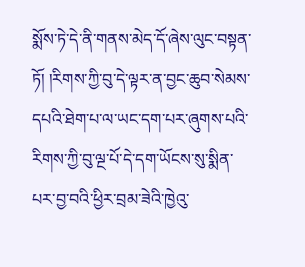སྨོས་ཏེ་དེ་ནི་གནས་མེད་དོ་ཞེས་ལུང་བསྟན་ཏོ། །རིགས་ཀྱི་བུ་དེ་ལྟར་ན་བྱང་ཆུབ་སེམས་དཔའི་ཐེག་པ་ལ་ཡང་དག་པར་ཞུགས་པའི་རིགས་ཀྱི་བུ་ལྔ་པོ་དེ་དག་ཡོངས་སུ་སྨིན་པར་བྱ་བའི་ཕྱིར་བྲམ་ཟེའི་ཁྱེའུ་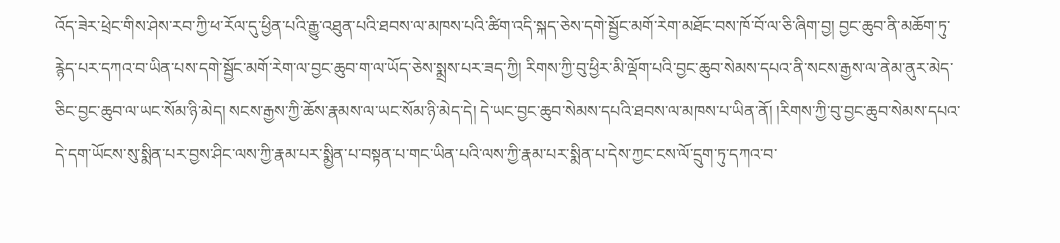འོད་ཟེར་ཕྲེང་གིས་ཤེས་རབ་ཀྱི་ཕ་རོལ་དུ་ཕྱིན་པའི་རྒྱུ་འཐུན་པའི་ཐབས་ལ་མཁས་པའི་ཚིག་འདི་སྐད་ཅེས་དགེ་སྦྱོང་མགོ་རེག་མཐོང་བས་ཁོ་བོ་ལ་ཅི་ཞིག་བྱ། བྱང་ཆུབ་ནི་མཆོག་ཏུ་རྙེད་པར་དཀའ་བ་ཡིན་པས་དགེ་སྦྱོང་མགོ་རེག་ལ་བྱང་ཆུབ་ག་ལ་ཡོད་ཅེས་སྨྲས་པར་ཟད་ཀྱི། རིགས་ཀྱི་བུ་ཕྱིར་མི་ལྡོག་པའི་བྱང་ཆུབ་སེམས་དཔའ་ནི་སངས་རྒྱས་ལ་ནེམ་ནུར་མེད་ཅིང་བྱང་ཆུབ་ལ་ཡང་སོམ་ཉི་མེད། སངས་རྒྱས་ཀྱི་ཆོས་རྣམས་ལ་ཡང་སོམ་ཉི་མེད་དེ། དེ་ཡང་བྱང་ཆུབ་སེམས་དཔའི་ཐབས་ལ་མཁས་པ་ཡིན་ནོ། །རིགས་ཀྱི་བུ་བྱང་ཆུབ་སེམས་དཔའ་
དེ་དག་ཡོངས་སུ་སྨིན་པར་བྱས་ཤིང་ལས་ཀྱི་རྣམ་པར་སྨྱིན་པ་བསྟན་པ་གང་ཡིན་པའི་ལས་ཀྱི་རྣམ་པར་སྨིན་པ་དེས་ཀྱང་ངས་ལོ་དྲུག་ཏུ་དཀའ་བ་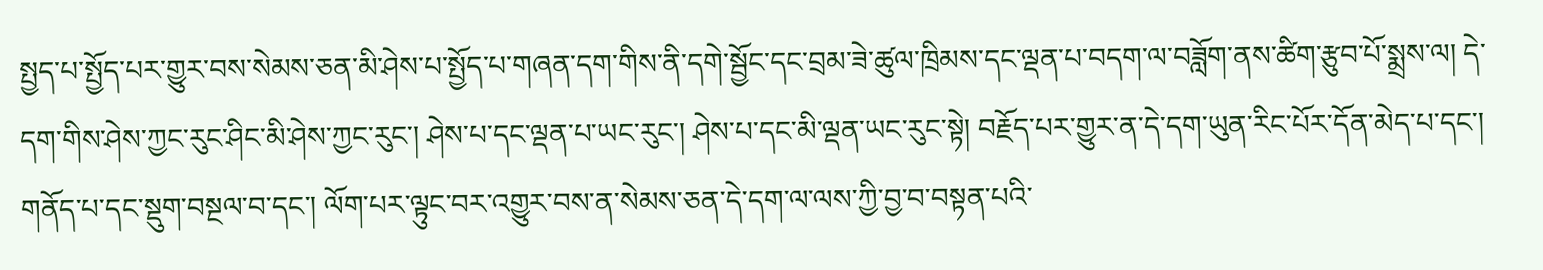སྤྱད་པ་སྤྱོད་པར་གྱུར་བས་སེམས་ཅན་མི་ཤེས་པ་སྤྱོད་པ་གཞན་དག་གིས་ནི་དགེ་སྦྱོང་དང་བྲམ་ཟེ་ཚུལ་ཁྲིམས་དང་ལྡན་པ་བདག་ལ་བཟློག་ནས་ཚིག་རྩུབ་པོ་སྨྲས་ལ། དེ་དག་གིས་ཤེས་ཀྱང་རུང་ཤིང་མི་ཤེས་ཀྱང་རུང་། ཤེས་པ་དང་ལྡན་པ་ཡང་རུང་། ཤེས་པ་དང་མི་ལྡན་ཡང་རུང་སྟེ། བརྗོད་པར་གྱུར་ན་དེ་དག་ཡུན་རིང་པོར་དོན་མེད་པ་དང་། གནོད་པ་དང་སྡུག་བསྔལ་བ་དང་། ལོག་པར་ལྟུང་བར་འགྱུར་བས་ན་སེམས་ཅན་དེ་དག་ལ་ལས་ཀྱི་བྱ་བ་བསྟན་པའི་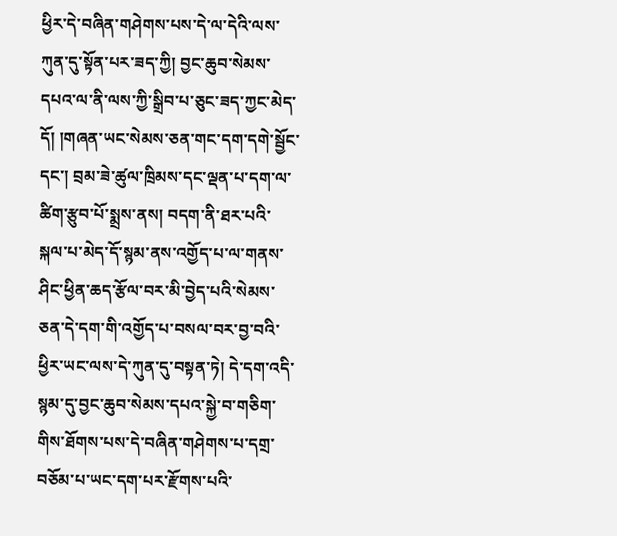ཕྱིར་དེ་བཞིན་གཤེགས་པས་དེ་ལ་དེའི་ལས་ཀུན་དུ་སྟོན་པར་ཟད་ཀྱི། བྱང་ཆུབ་སེམས་དཔའ་ལ་ནི་ལས་ཀྱི་སྒྲིབ་པ་ཅུང་ཟད་ཀྱང་མེད་དོ། །གཞན་ཡང་སེམས་ཅན་གང་དག་དགེ་སྦྱོང་དང་། བྲམ་ཟེ་ཚུལ་ཁྲིམས་དང་ལྡན་པ་དག་ལ་ཚིག་རྩུབ་པོ་སྨྲས་ནས། བདག་ནི་ཐར་པའི་སྐལ་པ་མེད་དོ་སྙམ་ནས་འགྱོད་པ་ལ་གནས་ཤིང་ཕྱིན་ཆད་རྩོལ་བར་མི་བྱེད་པའི་སེམས་ཅན་དེ་དག་གི་འགྱོད་པ་བསལ་བར་བྱ་བའི་ཕྱིར་ཡང་ལས་དེ་ཀུན་དུ་བསྟན་ཏེ། དེ་དག་འདི་སྙམ་དུ་བྱང་ཆུབ་སེམས་དཔའ་སྐྱེ་བ་གཅིག་གིས་ཐོགས་པས་དེ་བཞིན་གཤེགས་པ་དགྲ་བཅོམ་པ་ཡང་དག་པར་རྫོགས་པའི་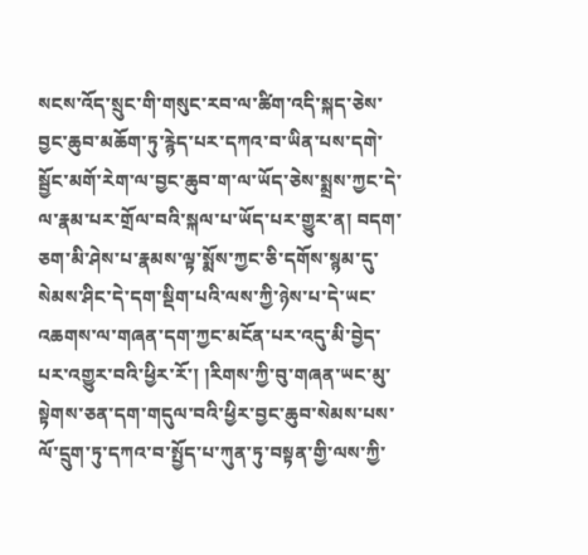སངས་འོད་སྲུང་གི་གསུང་རབ་ལ་ཚིག་འདི་སྐད་ཅེས་བྱང་ཆུབ་མཆོག་ཏུ་རྙེད་པར་དཀའ་བ་ཡིན་པས་དགེ་སྦྱོང་མགོ་རེག་ལ་བྱང་ཆུབ་ག་ལ་ཡོད་ཅེས་སྨྲས་ཀྱང་དེ་ལ་རྣམ་པར་གྲོལ་བའི་སྐལ་པ་ཡོད་པར་གྱུར་ན། བདག་ཅག་མི་ཤེས་པ་རྣམས་ལྟ་སྨོས་ཀྱང་ཅི་དགོས་སྙམ་དུ་སེམས་ཤིང་དེ་དག་སྡིག་པའི་ལས་ཀྱི་ཉེས་པ་དེ་ཡང་འཆགས་ལ་གཞན་དག་ཀྱང་མངོན་པར་འདུ་མི་བྱེད་པར་འགྱུར་བའི་ཕྱིར་རོ་། །རིགས་ཀྱི་བུ་གཞན་ཡང་མུ་སྟེགས་ཅན་དག་གདུལ་བའི་ཕྱིར་བྱང་ཆུབ་སེམས་པས་ལོ་དྲུག་ཏུ་དཀའ་བ་སྤྱོད་པ་ཀུན་ཏུ་བསྟན་གྱི་ལས་ཀྱི་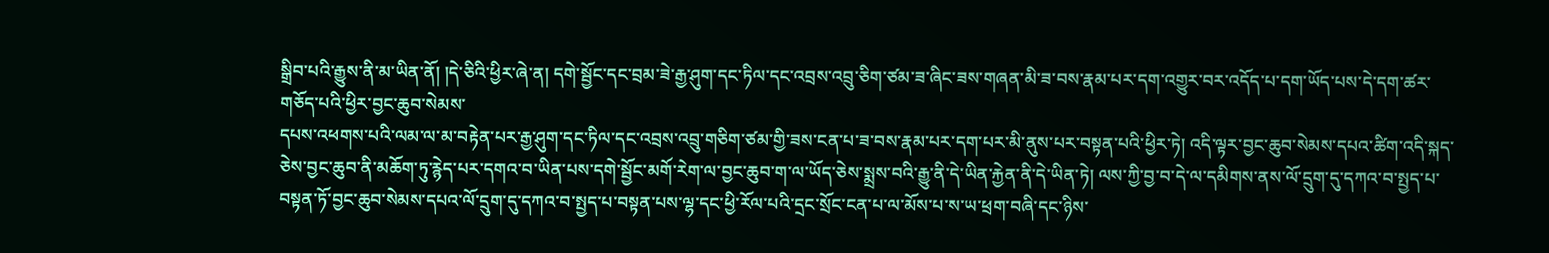སྒྲིབ་པའི་རྒྱུས་ནི་མ་ཡིན་ནོ། །དེ་ཅིའི་ཕྱིར་ཞེ་ན། དགེ་སྦྱོང་དང་བྲམ་ཟེ་རྒྱ་ཤུག་དང་ཏིལ་དང་འབྲས་འབྲུ་ཅིག་ཙམ་ཟ་ཞིང་ཟས་གཞན་མི་ཟ་བས་རྣམ་པར་དག་འགྱུར་བར་འདོད་པ་དག་ཡོད་པས་དེ་དག་ཚར་གཅོད་པའི་ཕྱིར་བྱང་ཆུབ་སེམས་
དཔས་འཕགས་པའི་ལམ་ལ་མ་བརྟེན་པར་རྒྱ་ཤུག་དང་ཏིལ་དང་འབྲས་འབྲུ་གཅིག་ཙམ་གྱི་ཟས་ངན་པ་ཟ་བས་རྣམ་པར་དག་པར་མི་ནུས་པར་བསྟན་པའི་ཕྱིར་ཏེ། འདི་ལྟར་བྱང་ཆུབ་སེམས་དཔའ་ཚིག་འདི་སྐད་ཅེས་བྱང་ཆུབ་ནི་མཆོག་ཏུ་རྙེད་པར་དགའ་བ་ཡིན་པས་དགེ་སྦྱོང་མགོ་རེག་ལ་བྱང་ཆུབ་ག་ལ་ཡོད་ཅེས་སྨྲས་བའི་རྒྱུ་ནི་དེ་ཡིན་རྐྱེན་ནི་དེ་ཡིན་ཏེ། ལས་ཀྱི་བྱ་བ་དེ་ལ་དམིགས་ནས་ལོ་དྲུག་དུ་དཀའ་བ་སྤྱད་པ་བསྟན་ཏོ་བྱང་ཆུབ་སེམས་དཔའ་ལོ་དྲུག་དུ་དཀའ་བ་སྤྱད་པ་བསྟན་པས་ལྷ་དང་ཕྱི་རོལ་པའི་དྲང་སྲོང་ངན་པ་ལ་མོས་པ་ས་ཡ་ཕྲག་བཞི་དང་ཉིས་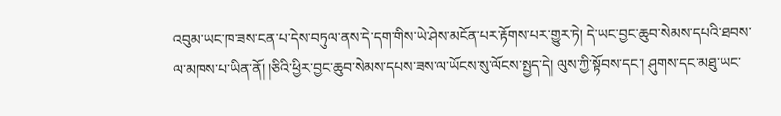འབུམ་ཡང་ཁ་ཟས་ངན་པ་དེས་བཏུལ་ནས་དེ་དག་གིས་ཡེ་ཤེས་མངོན་པར་རྟོགས་པར་གྱུར་ཏེ། དེ་ཡང་བྱང་ཆུབ་སེམས་དཔའི་ཐབས་ལ་མཁས་པ་ཡིན་ནོ། །ཅིའི་ཕྱིར་བྱང་ཆུབ་སེམས་དཔས་ཟས་ལ་ཡོངས་སུ་ལོངས་སྤྱད་དེ། ལུས་ཀྱི་སྟོབས་དང་། ཤུགས་དང་མཐུ་ཡང་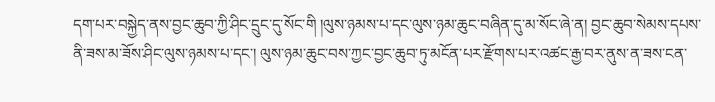དག་པར་བསྐྱེད་ནས་བྱང་ཆུབ་ཀྱི་ཤིང་དྲུང་དུ་སོང་གི །ལུས་ཉམས་པ་དང་ལུས་ཉམ་ཆུང་བཞིན་དུ་མ་སོང་ཞེ་ན། བྱང་ཆུབ་སེམས་དཔས་ནི་ཟས་མ་ཟོས་ཤིང་ལུས་ཉམས་པ་དང་། ལུས་ཉམ་ཆུང་བས་ཀྱང་བྱང་ཆུབ་ཏུ་མངོན་པར་རྫོགས་པར་འཚང་རྒྱ་བར་ནུས་ན་ཟས་ངན་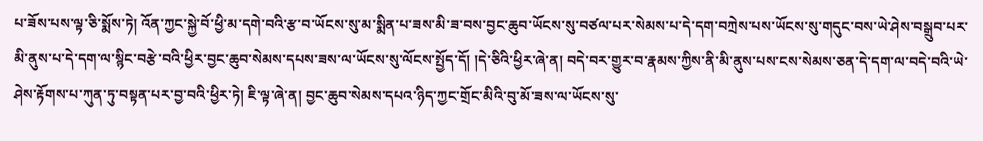པ་ཟོས་པས་ལྟ་ཅི་སྨོས་ཏེ། འོན་ཀྱང་སྐྱེ་བོ་ཕྱི་མ་དགེ་བའི་རྩ་བ་ཡོངས་སུ་མ་སྨིན་པ་ཟས་མི་ཟ་བས་བྱང་ཆུབ་ཡོངས་སུ་བཙལ་པར་སེམས་པ་དེ་དག་བཀྲེས་པས་ཡོངས་སུ་གདུང་བས་ཡེ་ཤེས་བསྒྲུབ་པར་མི་ནུས་པ་དེ་དག་ལ་སྙིང་བརྩེ་བའི་ཕྱིར་བྱང་ཆུབ་སེམས་དཔས་ཟས་ལ་ཡོངས་སུ་ལོངས་སྤྱོད་དོ། །དེ་ཅིའི་ཕྱིར་ཞེ་ན། བདེ་བར་གྱུར་བ་རྣམས་ཀྱིས་ནི་མི་ནུས་པས་ངས་སེམས་ཅན་དེ་དག་ལ་བདེ་བའི་ཡེ་ཤེས་རྟོགས་པ་ཀུན་ཏུ་བསྟན་པར་བྱ་བའི་ཕྱིར་ཏེ། ཇི་ལྟ་ཞེ་ན། བྱང་ཆུབ་སེམས་དཔའ་ཉིད་ཀྱང་གྲོང་མིའི་བུ་མོ་ཟས་ལ་ཡོངས་སུ་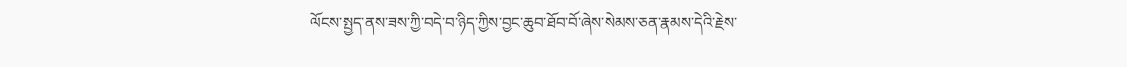ལོངས་སྤྱད་ནས་ཟས་ཀྱི་བདེ་བ་ཉིད་ཀྱིས་བྱང་ཆུབ་ཐོབ་བོ་ཞེས་སེམས་ཅན་རྣམས་དེའི་རྗེས་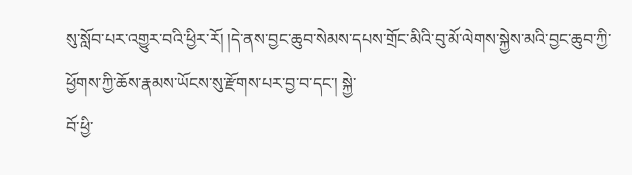སུ་སློབ་པར་འགྱུར་བའི་ཕྱིར་རོ། །དེ་ནས་བྱང་ཆུབ་སེམས་དཔས་གྲོང་མིའི་བུ་མོ་ལེགས་སྐྱེས་མའི་བྱང་ཆུབ་ཀྱི་ཕྱོགས་ཀྱི་ཆོས་རྣམས་ཡོངས་སུ་རྫོགས་པར་བྱ་བ་དང་། སྐྱེ་
བོ་ཕྱི་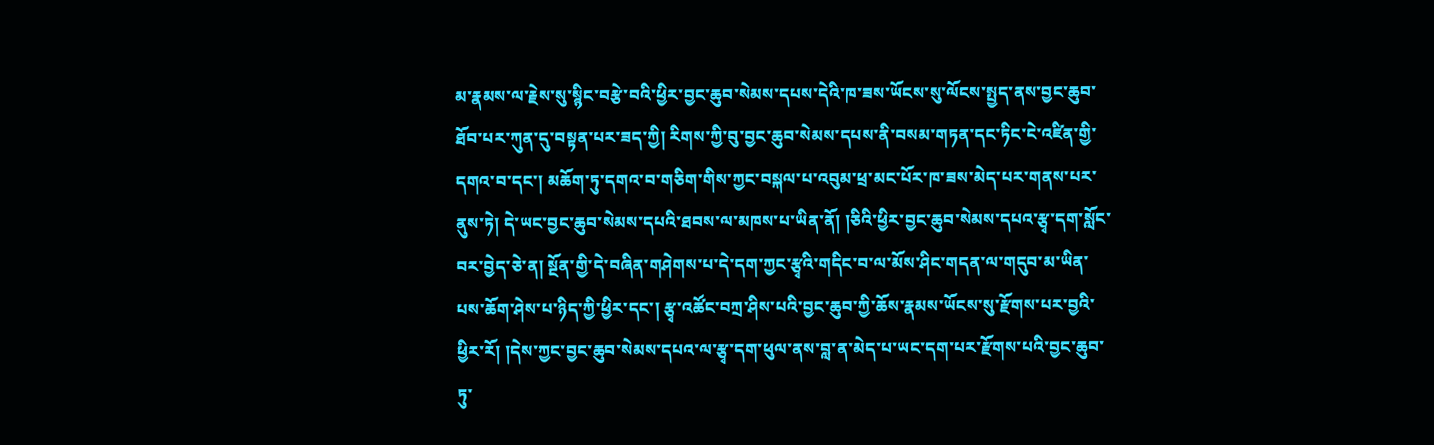མ་རྣམས་ལ་རྗེས་སུ་སྙིང་བརྩེ་བའི་ཕྱིར་བྱང་ཆུབ་སེམས་དཔས་དེའི་ཁ་ཟས་ཡོངས་སུ་ལོངས་སྤྱད་ནས་བྱང་ཆུབ་ཐོབ་པར་ཀུན་དུ་བསྟན་པར་ཟད་ཀྱི། རིགས་ཀྱི་བུ་བྱང་ཆུབ་སེམས་དཔས་ནི་བསམ་གཏན་དང་ཏིང་ངེ་འཛིན་གྱི་དགའ་བ་དང་། མཆོག་ཏུ་དགའ་བ་གཅིག་གིས་ཀྱང་བསྐལ་པ་འབུམ་ཕྲ་མང་པོར་ཁ་ཟས་མེད་པར་གནས་པར་ནུས་ཏེ། དེ་ཡང་བྱང་ཆུབ་སེམས་དཔའི་ཐབས་ལ་མཁས་པ་ཡིན་ནོ། །ཅིའི་ཕྱིར་བྱང་ཆུབ་སེམས་དཔའ་རྩྭ་དག་སློང་བར་བྱེད་ཅེ་ན། སྔོན་གྱི་དེ་བཞིན་གཤེགས་པ་དེ་དག་ཀྱང་རྩྭའི་གདིང་བ་ལ་མོས་ཤིང་གདན་ལ་གདུབ་མ་ཡིན་པས་ཆོག་ཤེས་པ་ཉིད་ཀྱི་ཕྱིར་དང་། རྩྭ་འཚོང་བཀྲ་ཤིས་པའི་བྱང་ཆུབ་ཀྱི་ཆོས་རྣམས་ཡོངས་སུ་རྫོགས་པར་བྱའི་ཕྱིར་རོ། །དེས་ཀྱང་བྱང་ཆུབ་སེམས་དཔའ་ལ་རྩྭ་དག་ཕུལ་ནས་བླ་ན་མེད་པ་ཡང་དག་པར་རྫོགས་པའི་བྱང་ཆུབ་ཏུ་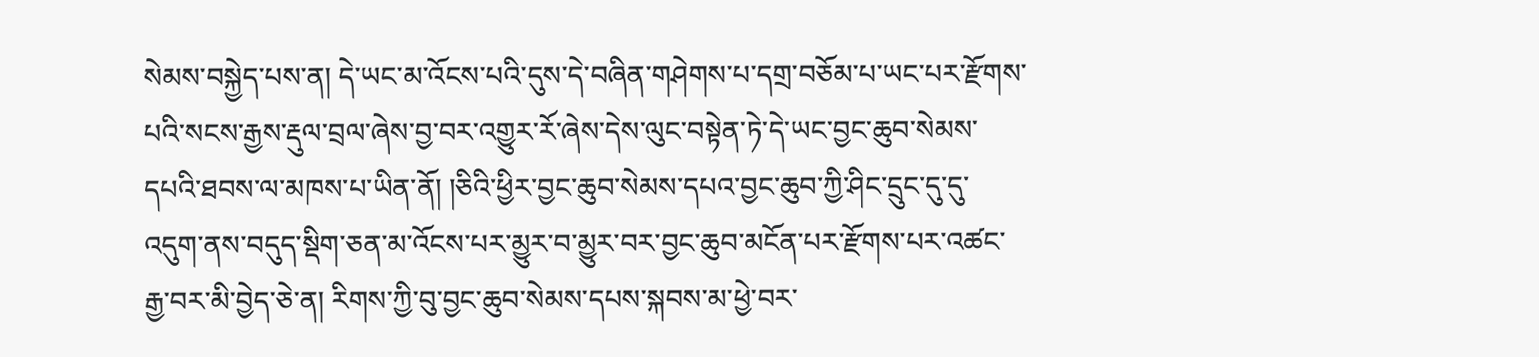སེམས་བསྐྱེད་པས་ན། དེ་ཡང་མ་འོངས་པའི་དུས་དེ་བཞིན་གཤེགས་པ་དགྲ་བཅོམ་པ་ཡང་པར་རྫོགས་པའི་སངས་རྒྱས་རྡུལ་བྲལ་ཞེས་བྱ་བར་འགྱུར་རོ་ཞེས་དེས་ལུང་བསྟེན་ཏེ་དེ་ཡང་བྱང་ཆུབ་སེམས་དཔའི་ཐབས་ལ་མཁས་པ་ཡིན་ནོ། །ཅིའི་ཕྱིར་བྱང་ཆུབ་སེམས་དཔའ་བྱང་ཆུབ་ཀྱི་ཤིང་དྲུང་དུ་དུ་འདུག་ནས་བདུད་སྡིག་ཅན་མ་འོངས་པར་མྱུར་བ་མྱུར་བར་བྱང་ཆུབ་མངོན་པར་རྫོགས་པར་འཚང་རྒྱ་བར་མི་བྱེད་ཅེ་ན། རིགས་ཀྱི་བུ་བྱང་ཆུབ་སེམས་དཔས་སྐབས་མ་ཕྱེ་བར་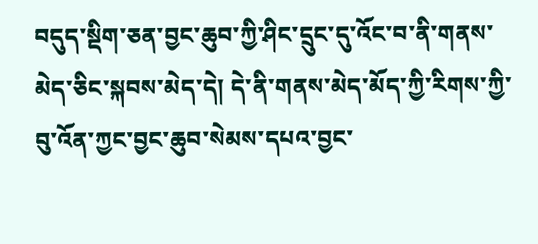བདུད་སྡིག་ཅན་བྱང་ཆུབ་ཀྱི་ཤིང་དྲུང་དུ་འོང་བ་ནི་གནས་མེད་ཅིང་སྐབས་མེད་དེ། དེ་ནི་གནས་མེད་མོད་ཀྱི་རིགས་ཀྱི་བུ་འོན་ཀྱང་བྱང་ཆུབ་སེམས་དཔའ་བྱང་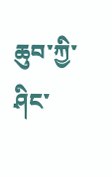ཆུབ་ཀྱི་ཤིང་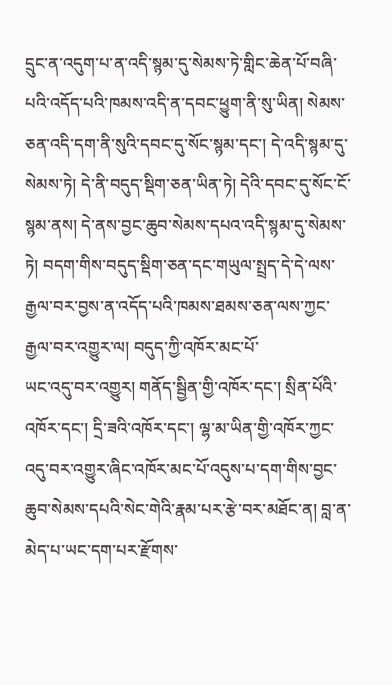དྲུང་ན་འདུག་པ་ན་འདི་སྙམ་དུ་སེམས་ཏེ་གླིང་ཆེན་པོ་བཞི་པའི་འདོད་པའི་ཁམས་འདི་ན་དབང་ཕྱུག་ནི་སུ་ཡིན། སེམས་ཅན་འདི་དག་ནི་སུའི་དབང་དུ་སོང་སྙམ་དང་། དེ་འདི་སྙམ་དུ་སེམས་ཏེ། དེ་ནི་བདུད་སྡིག་ཅན་ཡིན་ཏེ། དེའི་དབང་དུ་སོང་ངོ་སྙམ་ནས། དེ་ནས་བྱང་ཆུབ་སེམས་དཔའ་འདི་སྙམ་དུ་སེམས་ཏེ། བདག་གིས་བདུད་སྡིག་ཅན་དང་གཡུལ་སྤྲད་དེ་དེ་ལས་རྒྱལ་བར་བྱས་ན་འདོད་པའི་ཁམས་ཐམས་ཅན་ལས་ཀྱང་རྒྱལ་བར་འགྱུར་ལ། བདུད་ཀྱི་འཁོར་མང་པོ་
ཡང་འདུ་བར་འགྱུར། གནོད་སྦྱིན་གྱི་འཁོར་དང་། སྲིན་པོའི་འཁོར་དང་། དྲི་ཟའི་འཁོར་དང་། ལྷ་མ་ཡིན་གྱི་འཁོར་ཀྱང་འདུ་བར་འགྱུར་ཞིང་འཁོར་མང་པོ་འདུས་པ་དག་གིས་བྱང་ཆུབ་སེམས་དཔའི་སེང་གེའི་རྣམ་པར་རྩེ་བར་མཐོང་ན། བླ་ན་མེད་པ་ཡང་དག་པར་རྫོགས་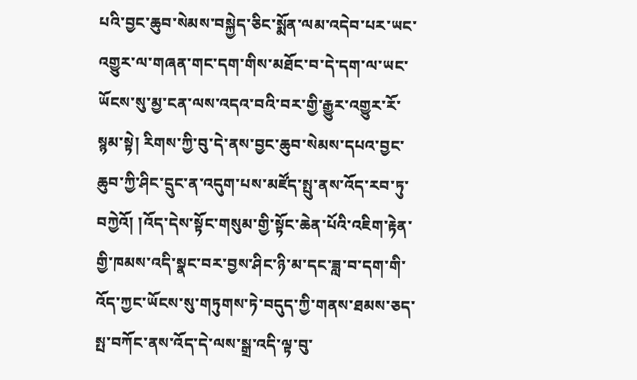པའི་བྱང་ཆུབ་སེམས་བསྐྱེད་ཅིང་སྨོན་ལམ་འདེབ་པར་ཡང་འགྱུར་ལ་གཞན་གང་དག་གིས་མཐོང་བ་དེ་དག་ལ་ཡང་ཡོངས་སུ་མྱ་ངན་ལས་འདའ་བའི་བར་གྱི་རྒྱུར་འགྱུར་རོ་སྙམ་སྟེ། རིགས་ཀྱི་བུ་དེ་ནས་བྱང་ཆུབ་སེམས་དཔའ་བྱང་ཆུབ་ཀྱི་ཤིང་དྲུང་ན་འདུག་པས་མཛོད་སྤུ་ནས་འོད་རབ་ཏུ་བཀྱེའོ། །འོད་དེས་སྟོང་གསུམ་གྱི་སྟོང་ཆེན་པོའི་འཇིག་རྟེན་གྱི་ཁམས་འདི་སྣང་བར་བྱས་ཤིང་ཉི་མ་དང་ཟླ་བ་དག་གི་འོད་ཀྱང་ཡོངས་སུ་གཏུགས་ཏེ་བདུད་ཀྱི་གནས་ཐམས་ཅད་སྤ་བཀོང་ནས་འོད་དེ་ལས་སྒྲ་འདི་ལྟ་བུ་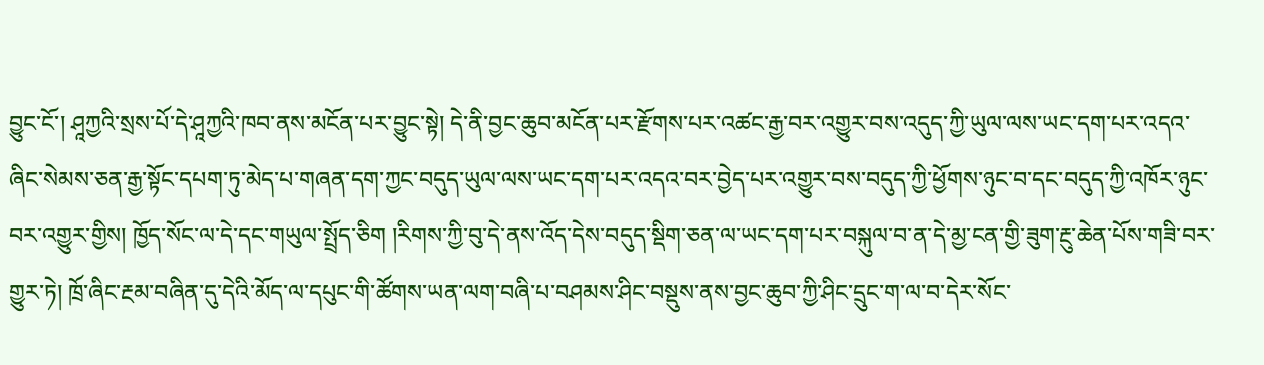བྱུང་ངོ་། ཤཱཀྱའི་སྲས་པོ་དེ་ཤཱཀྱའི་ཁབ་ནས་མངོན་པར་བྱུང་སྟེ། དེ་ནི་བྱང་ཆུབ་མངོན་པར་རྫོགས་པར་འཚང་རྒྱ་བར་འགྱུར་བས་འདུད་ཀྱི་ཡུལ་ལས་ཡང་དག་པར་འདའ་ཞིང་སེམས་ཅན་རྒྱ་སྟོང་དཔག་ཏུ་མེད་པ་གཞན་དག་ཀྱང་བདུད་ཡུལ་ལས་ཡང་དག་པར་འདའ་བར་བྱེད་པར་འགྱུར་བས་བདུད་ཀྱི་ཕྱོགས་ཉུང་བ་དང་བདུད་ཀྱི་འཁོར་ཉུང་བར་འགྱུར་གྱིས། ཁྱོད་སོང་ལ་དེ་དང་གཡུལ་སྤྲོད་ཅིག །རིགས་ཀྱི་བུ་དེ་ནས་འོད་དེས་བདུད་སྡིག་ཅན་ལ་ཡང་དག་པར་བསྐུལ་བ་ན་དེ་མྱ་ངན་གྱི་ཟུག་རྔུ་ཆེན་པོས་གཟི་བར་གྱུར་ཏེ། ཁྲོ་ཞིང་རྔམ་བཞིན་དུ་དེའི་མོད་ལ་དཔུང་གི་ཚོགས་ཡན་ལག་བཞི་པ་བཤམས་ཤིང་བསྡུས་ནས་བྱང་ཆུབ་ཀྱི་ཤིང་དྲུང་ག་ལ་བ་དེར་སོང་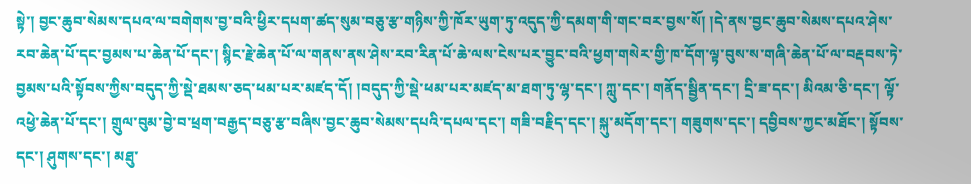སྟེ་། བྱང་ཆུབ་སེམས་དཔའ་ལ་བགེགས་བྱ་བའི་ཕྱིར་དཔག་ཚད་སུམ་བཅུ་རྩ་གཉིས་ཀྱི་ཁོར་ཡུག་ཏུ་འདུད་ཀྱི་དམག་གི་གང་བར་བྱས་སོ། །དེ་ནས་བྱང་ཆུབ་སེམས་དཔའ་ཤེས་རབ་ཆེན་པོ་དང་བྱམས་པ་ཆེན་པོ་དང་། སྙིང་རྗེ་ཆེན་པོ་ལ་གནས་ནས་ཤེས་རབ་རིན་པོ་ཆེ་ལས་ངེས་པར་བྱུང་བའི་ཕྱག་གསེར་གྱི་ཁ་དོག་ལྟ་བུས་ས་གཞི་ཆེན་པོ་ལ་བརྡབས་ཏེ་བྱམས་པའི་སྟོབས་ཀྱིས་བདུད་ཀྱི་སྡེ་ཐམས་ཅད་ཕམ་པར་མཛད་དོ། །བདུད་ཀྱི་སྡེ་ཕམ་པར་མཛད་མ་ཐག་ཏུ་ལྷ་དང་། ཀླུ་དང་། གནོད་སྦྱིན་དང་། དྲི་ཟ་དང་། མིའམ་ཅི་དང་། ལྟོ་
འཕྱེ་ཆེན་པོ་དང་། གྲུལ་བུམ་བྱེ་བ་ཕྲག་བརྒྱད་བཅུ་རྩ་བཞིས་བྱང་ཆུབ་སེམས་དཔའི་དཔལ་དང་། གཟི་བརྗིད་དང་། སྐུ་མདོག་དང་། གཟུགས་དང་། དབྱིབས་ཀྱང་མཐོང་། སྟོབས་དང་། ཤུགས་དང་། མཐུ་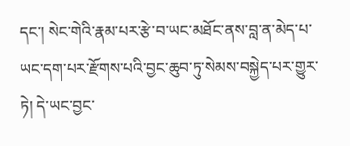དང་། སེང་གེའི་རྣམ་པར་རྩེ་བ་ཡང་མཐོང་ནས་བླ་ན་མེད་པ་ཡང་དག་པར་རྫོགས་པའི་བྱང་ཆུབ་ཏུ་སེམས་བསྐྱེད་པར་གྱུར་ཏེ། དེ་ཡང་བྱང་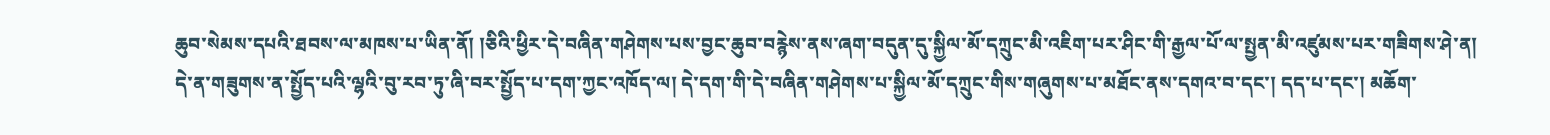ཆུབ་སེམས་དཔའི་ཐབས་ལ་མཁས་པ་ཡིན་ནོ། །ཅིའི་ཕྱིར་དེ་བཞིན་གཤེགས་པས་བྱང་ཆུབ་བརྙེས་ནས་ཞག་བདུན་དུ་སྐྱིལ་མོ་དཀྲུང་མི་འཇིག་པར་ཤིང་གི་རྒྱལ་པོ་ལ་སྤྱན་མི་འཛུམས་པར་གཟིགས་ཤེ་ན། དེ་ན་གཟུགས་ན་སྤྱོད་པའི་ལྷའི་བུ་རབ་ཏུ་ཞི་བར་སྤྱོད་པ་དག་ཀྱང་འཁོད་ལ། དེ་དག་གི་དེ་བཞིན་གཤེགས་པ་སྐྱིལ་མོ་དཀྲུང་གིས་གཞུགས་པ་མཐོང་ནས་དགའ་བ་དང་། དད་པ་དང་། མཆོག་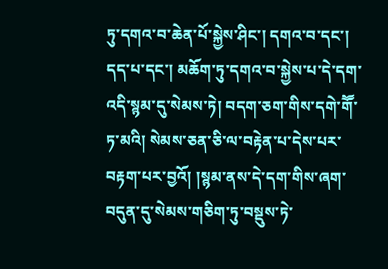ཏུ་དགའ་བ་ཆེན་པོ་སྐྱེས་ཤིང་། དགའ་བ་དང་། དད་པ་དང་། མཆོག་ཏུ་དགའ་བ་སྐྱེས་པ་དེ་དག་འདི་སྙམ་དུ་སེམས་ཏེ། བདག་ཅག་གིས་དགེ་གཽ་ཏ་མའི། སེམས་ཅན་ཅི་ལ་བརྟེན་པ་དེས་པར་བརྟག་པར་བྱའོ། །སྙམ་ནས་དེ་དག་གིས་ཞག་བདུན་དུ་སེམས་གཅིག་ཏུ་བསྡུས་ཏེ་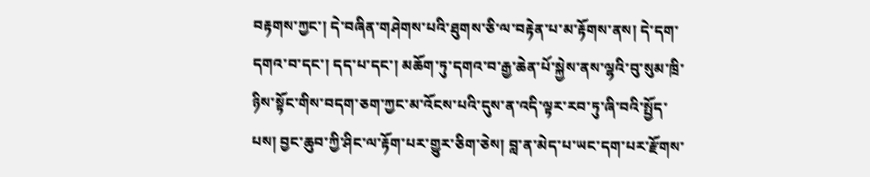བརྟགས་ཀྱང་། དེ་བཞིན་གཤེགས་པའི་ཐུགས་ཅི་ལ་བརྟེན་པ་མ་རྟོགས་ནས། དེ་དག་དགའ་བ་དང་། དད་པ་དང་། མཆོག་ཏུ་དགའ་བ་རྒྱ་ཆེན་པོ་སྐྱེས་ནས་ལྷའི་བུ་སུམ་ཁྲི་ཉིས་སྟོང་གིས་བདག་ཅག་ཀྱང་མ་འོངས་པའི་དུས་ན་འདི་ལྟར་རབ་ཏུ་ཞི་བའི་སྤྱོད་པས། བྱང་ཆུབ་ཀྱི་ཤིང་ལ་རྟོག་པར་གྱུར་ཅིག་ཅེས། བླ་ན་མེད་པ་ཡང་དག་པར་རྫོགས་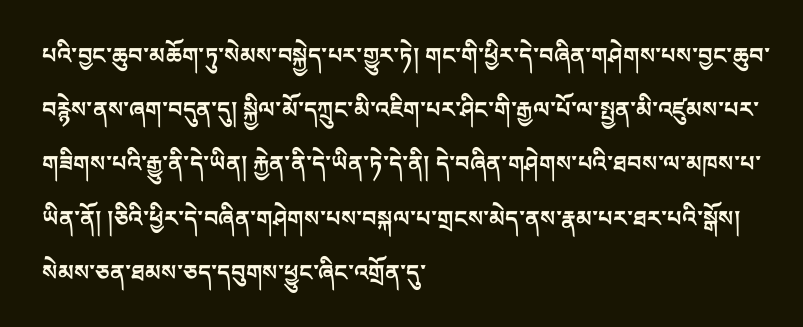པའི་བྱང་ཆུབ་མཆོག་ཏུ་སེམས་བསྐྱེད་པར་གྱུར་ཏེ། གང་གི་ཕྱིར་དེ་བཞིན་གཤེགས་པས་བྱང་ཆུབ་བརྙེས་ནས་ཞག་བདུན་དུ། སྐྱིལ་མོ་དཀྲུང་མི་འཇིག་པར་ཤིང་གི་རྒྱལ་པོ་ལ་སྤྱན་མི་འཛུམས་པར་གཟིགས་པའི་རྒྱུ་ནི་དེ་ཡིན། རྐྱེན་ནི་དེ་ཡིན་ཏེ་དེ་ནི། དེ་བཞིན་གཤེགས་པའི་ཐབས་ལ་མཁས་པ་ཡིན་ནོ། །ཅིའི་ཕྱིར་དེ་བཞིན་གཤེགས་པས་བསྐལ་པ་གྲངས་མེད་ནས་རྣམ་པར་ཐར་པའི་སྒོས། སེམས་ཅན་ཐམས་ཅད་དབུགས་ཕྱུང་ཞིང་འགྲོན་དུ་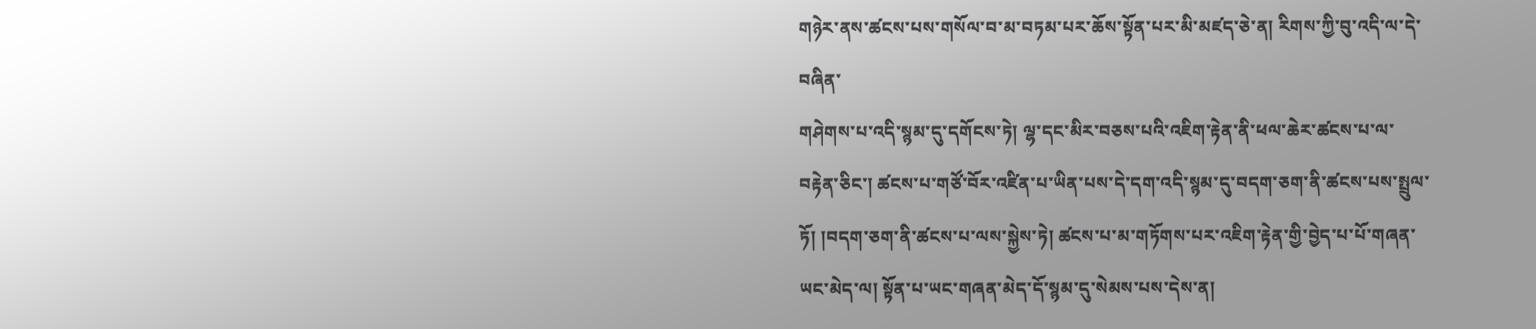གཉེར་ནས་ཚངས་པས་གསོལ་བ་མ་བཏམ་པར་ཆོས་སྟོན་པར་མི་མཛད་ཅེ་ན། རིགས་ཀྱི་བུ་འདི་ལ་དེ་བཞིན་
གཤེགས་པ་འདི་སྙམ་དུ་དགོངས་ཏེ། ལྷ་དང་མིར་བཅས་པའི་འཇིག་རྟེན་ནི་ཕལ་ཆེར་ཚངས་པ་ལ་བརྟེན་ཅིང་། ཚངས་པ་གཙོ་བོར་འཛིན་པ་ཡིན་པས་དེ་དག་འདི་སྙམ་དུ་བདག་ཅག་ནི་ཚངས་པས་སྤྲུལ་ཏོ། །བདག་ཅག་ནི་ཚངས་པ་ལས་སྐྱེས་ཏེ། ཚངས་པ་མ་གཏོགས་པར་འཇིག་རྟེན་གྱི་བྱེད་པ་པོ་གཞན་ཡང་མེད་ལ། སྟོན་པ་ཡང་གཞན་མེད་དོ་སྙམ་དུ་སེམས་པས་དེས་ན།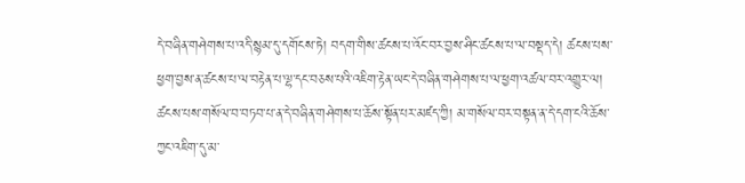དེ་བཞིན་གཤེགས་པ་འདི་སྙམ་དུ་དགོངས་ཏེ། བདག་གིས་ཚངས་པ་འོང་བར་བྱས་ཤིང་ཚངས་པ་ལ་བསྡད་དེ། ཚངས་པས་ཕྱག་བྱས་ན་ཚངས་པ་ལ་བརྟེན་པ་ལྷ་དང་བཅས་པའི་འཇིག་རྟེན་ཡང་དེ་བཞིན་གཤེགས་པ་ལ་ཕྱག་འཚལ་བར་འགྱུར་ལ། ཚངས་པས་གསོལ་བ་བཏབ་པ་ན་དེ་བཞིན་གཤེགས་པ་ཆོས་སྟོན་པར་མཛད་ཀྱི། མ་གསོལ་བར་བསྟན་ན་དེ་དག་ངའི་ཆོས་ཀྱང་འཇིག་དུ་མ་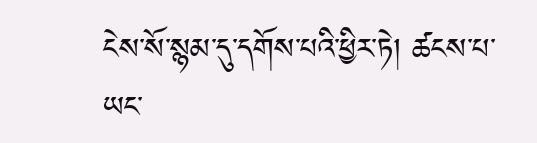ངེས་སོ་སྙམ་དུ་དགོས་པའི་ཕྱིར་ཏེ། ཚངས་པ་ཡང་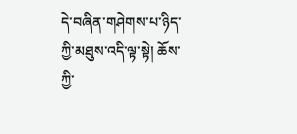དེ་བཞིན་གཤེགས་པ་ཉིད་ཀྱི་མཐུས་འདི་ལྟ་སྟེ། ཆོས་ཀྱི་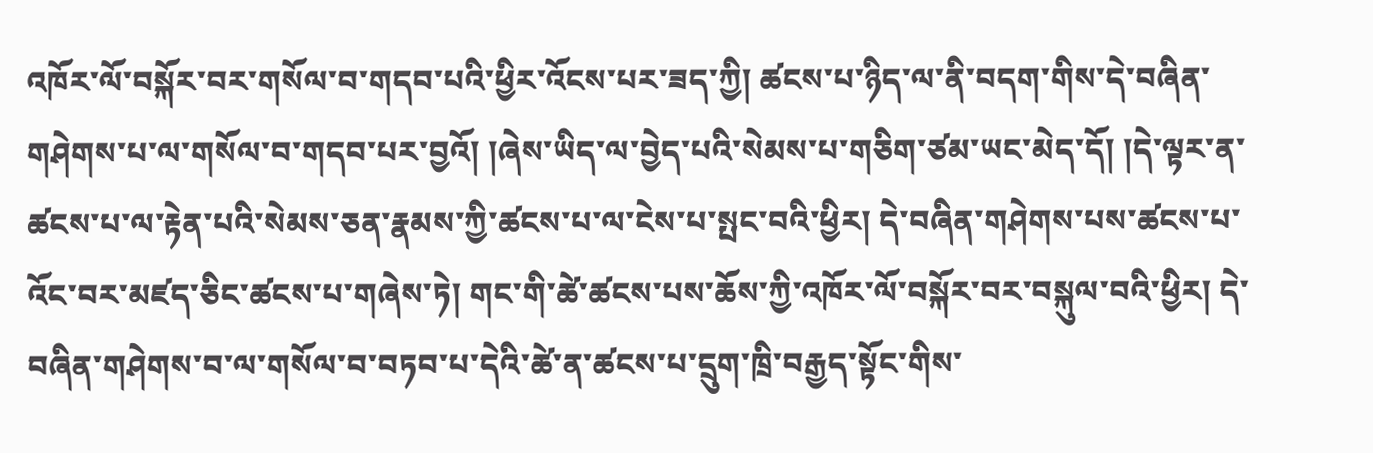འཁོར་ལོ་བསྐོར་བར་གསོལ་བ་གདབ་པའི་ཕྱིར་འོངས་པར་ཟད་ཀྱི། ཚངས་པ་ཉིད་ལ་ནི་བདག་གིས་དེ་བཞིན་གཤེགས་པ་ལ་གསོལ་བ་གདབ་པར་བྱའོ། །ཞེས་ཡིད་ལ་བྱེད་པའི་སེམས་པ་གཅིག་ཙམ་ཡང་མེད་དོ། །དེ་ལྟར་ན་ཚངས་པ་ལ་རྟེན་པའི་སེམས་ཅན་རྣམས་ཀྱི་ཚངས་པ་ལ་ངེས་པ་སྤང་བའི་ཕྱིར། དེ་བཞིན་གཤེགས་པས་ཚངས་པ་འོང་བར་མཛད་ཅིང་ཚངས་པ་གཞེས་ཏེ། གང་གི་ཚེ་ཚངས་པས་ཆོས་ཀྱི་འཁོར་ལོ་བསྐོར་བར་བསྐུལ་བའི་ཕྱིར། དེ་བཞིན་གཤེགས་བ་ལ་གསོལ་བ་བཏབ་པ་དེའི་ཚེ་ན་ཚངས་པ་དྲུག་ཁྲི་བརྒྱད་སྟོང་གིས་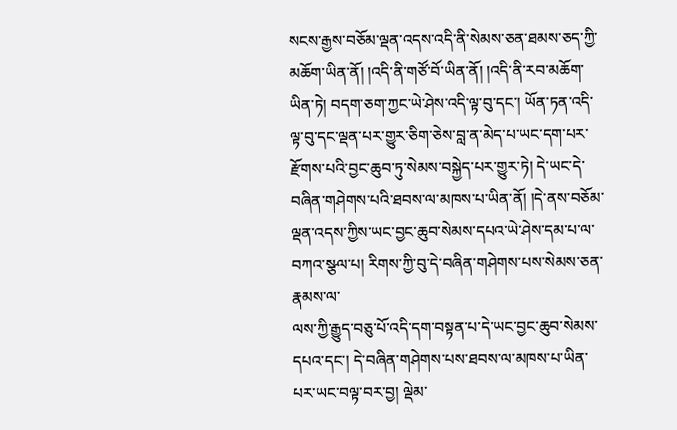སངས་རྒྱས་བཅོམ་ལྡན་འདས་འདི་ནི་སེམས་ཅན་ཐམས་ཅད་ཀྱི་མཆོག་ཡིན་ནོ། །འདི་ནི་གཙོ་བོ་ཡིན་ནོ། །འདི་ནི་རབ་མཆོག་ཡིན་ཏེ། བདག་ཅག་ཀྱང་ཡེ་ཤེས་འདི་ལྟ་བུ་དང་། ཡོན་ཏན་འདི་ལྟ་བུ་དང་ལྡན་པར་གྱུར་ཅིག་ཅེས་བླ་ན་མེད་པ་ཡང་དག་པར་རྫོགས་པའི་བྱང་ཆུབ་ཏུ་སེམས་བསྐྱེད་པར་གྱུར་ཏེ། དེ་ཡང་དེ་བཞིན་གཤེགས་པའི་ཐབས་ལ་མཁས་པ་ཡིན་ནོ། །དེ་ནས་བཅོམ་ལྡན་འདས་ཀྱིས་ཡང་བྱང་ཆུབ་སེམས་དཔའ་ཡེ་ཤེས་དམ་པ་ལ་བཀའ་སྩལ་པ། རིགས་ཀྱི་བུ་དེ་བཞིན་གཤེགས་པས་སེམས་ཅན་རྣམས་ལ་
ལས་ཀྱི་རྒྱུད་བཅུ་པོ་འདི་དག་བསྟན་པ་དེ་ཡང་བྱང་ཆུབ་སེམས་དཔའ་དང་། དེ་བཞིན་གཤེགས་པས་ཐབས་ལ་མཁས་པ་ཡིན་པར་ཡང་བལྟ་བར་བྱ། ལྡེམ་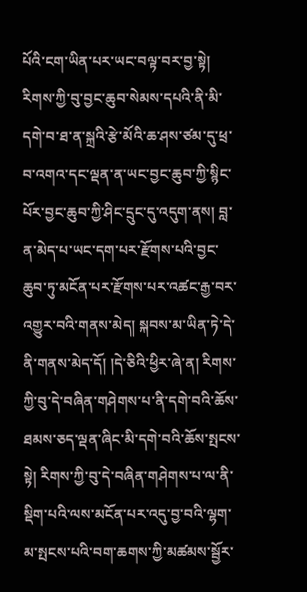པོའི་ངག་ཡིན་པར་ཡང་བལྟ་བར་བྱ་སྟེ། རིགས་ཀྱི་བུ་བྱང་ཆུབ་སེམས་དཔའི་ནི་མི་དགེ་བ་ཐ་ན་སྐྲའི་རྩེ་མོའི་ཆ་ཤས་ཙམ་དུ་ཕྲ་བ་འགའ་དང་ལྡན་ན་ཡང་བྱང་ཆུབ་ཀྱི་སྙིང་པོར་བྱང་ཆུབ་ཀྱི་ཤིང་དྲུང་དུ་འདུག་ནས། བླ་ན་མེད་པ་ཡང་དག་པར་རྫོགས་པའི་བྱང་ཆུབ་ཏུ་མངོན་པར་རྫོགས་པར་འཚང་རྒྱ་བར་འགྱུར་བའི་གནས་མེད། སྐབས་མ་ཡིན་ཏེ་དེ་ནི་གནས་མེད་དོ། །དེ་ཅིའི་ཕྱིར་ཞེ་ན། རིགས་ཀྱི་བུ་དེ་བཞིན་གཤེགས་པ་ནི་དགེ་བའི་ཆོས་ཐམས་ཅད་ལྡན་ཞིང་མི་དགེ་བའི་ཆོས་སྤངས་སྟེ། རིགས་ཀྱི་བུ་དེ་བཞིན་གཤེགས་པ་ལ་ནི་སྡིག་པའི་ལས་མངོན་པར་འདུ་བྱ་བའི་ལྷག་མ་སྤངས་པའི་བག་ཆགས་ཀྱི་མཚམས་སྦྱོར་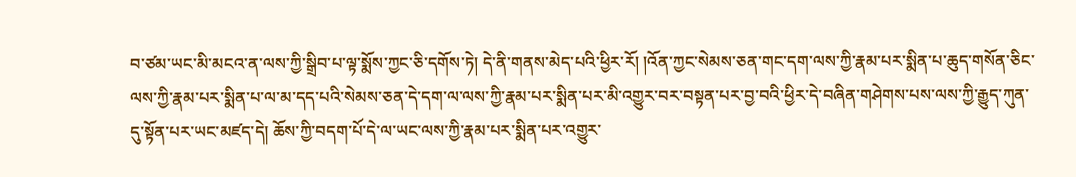བ་ཙམ་ཡང་མི་མངའ་ན་ལས་ཀྱི་སྒྲིབ་པ་ལྟ་སྨོས་ཀྱང་ཅི་དགོས་ཏེ། དེ་ནི་གནས་མེད་པའི་ཕྱིར་རོ། །འོན་ཀྱང་སེམས་ཅན་གང་དག་ལས་ཀྱི་རྣམ་པར་སྨིན་པ་ཆུད་གསོན་ཅིང་ལས་ཀྱི་རྣམ་པར་སྨིན་པ་ལ་མ་དད་པའི་སེམས་ཅན་དེ་དག་ལ་ལས་ཀྱི་རྣམ་པར་སྨིན་པར་མི་འགྱུར་བར་བསྟན་པར་བྱ་བའི་ཕྱིར་དེ་བཞིན་གཤེགས་པས་ལས་ཀྱི་རྒྱུད་ཀུན་དུ་སྟོན་པར་ཡང་མཛད་དེ། ཆོས་ཀྱི་བདག་པོ་དེ་ལ་ཡང་ལས་ཀྱི་རྣམ་པར་སྨིན་པར་འགྱུར་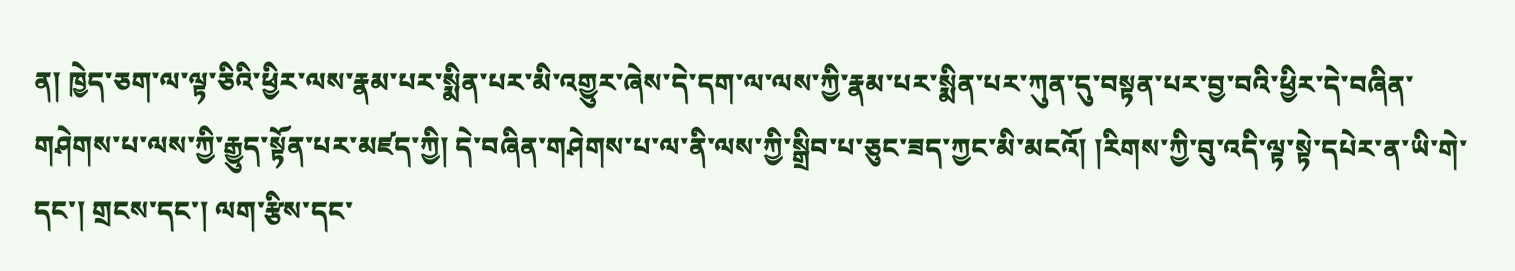ན། ཁྱེད་ཅག་ལ་ལྟ་ཅིའི་ཕྱིར་ལས་རྣམ་པར་སྨིན་པར་མི་འགྱུར་ཞེས་དེ་དག་ལ་ལས་ཀྱི་རྣམ་པར་སྨིན་པར་ཀུན་དུ་བསྟན་པར་བྱ་བའི་ཕྱིར་དེ་བཞིན་གཤེགས་པ་ལས་ཀྱི་རྒྱུད་སྟོན་པར་མཛད་ཀྱི། དེ་བཞིན་གཤེགས་པ་ལ་ནི་ལས་ཀྱི་སྒྲིབ་པ་ཅུང་ཟད་ཀྱང་མི་མངའོ། །རིགས་ཀྱི་བུ་འདི་ལྟ་སྟེ་དཔེར་ན་ཡི་གེ་དང་། གྲངས་དང་། ལག་རྩིས་དང་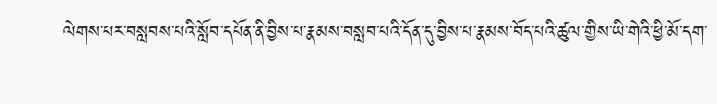ལེགས་པར་བསླབས་པའི་སློབ་དཔོན་ནི་བྱིས་པ་རྣམས་བསླབ་པའི་དོན་དུ་བྱིས་པ་རྣམས་བོད་པའི་ཚུལ་གྱིས་ཡི་གེའི་ཕྱི་མོ་དག་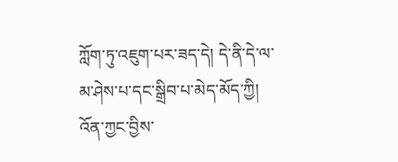ཀློག་ཏུ་འཇུག་པར་ཟད་དེ། དེ་ནི་དེ་ལ་མ་ཤེས་པ་དང་སྒྲིབ་པ་མེད་མོད་ཀྱི། འོན་ཀྱང་བྱིས་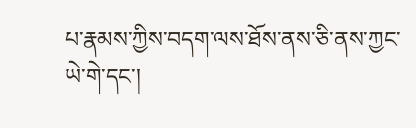པ་རྣམས་ཀྱིས་བདག་ལས་ཐོས་ནས་ཅི་ནས་ཀྱང་ཡེ་གེ་དང་།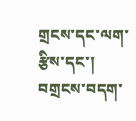གྲངས་དང་ལག་རྩིས་དང་། བགྲངས་བདག་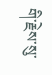གི་རྗེས་སུ་